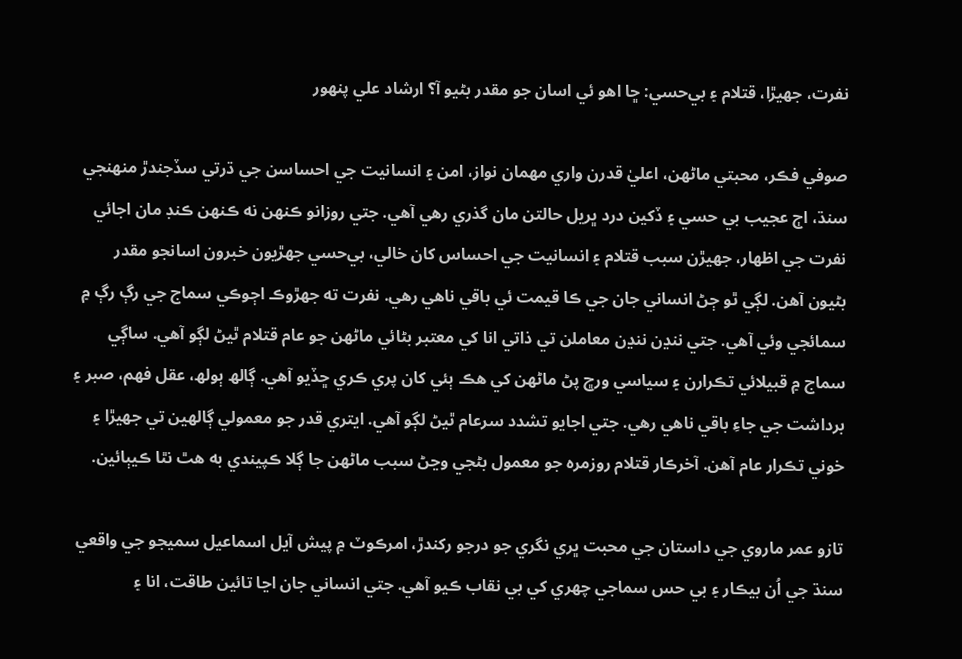نفرت، جهيڙا، قتلام ۽ بي‌حسي: ڇا اهو ئي اسان جو مقدر بڻيو آ؟ ارشاد علي پنھور

صوفي فڪر، محبتي ماڻهن، اعليٰ قدرن واري مھمان نواز، امن ۽ انسانيت جي احساسن جي ڌرتي سڏجندڙ منهنجي سنڌ، اڄ عجيب بي حسي ۽ ڏکين درد ڀريل حالتن مان گذري رهي آهي. جتي روزانو ڪنهن نه ڪنهن ڪنڊ مان اجائي نفرت جي اظھار، جهيڙن سبب قتلام ۽ انسانيت جي احساس کان خالي، بي‌حسي جهڙيون خبرون اسانجو مقدر بڻيون آهن. لڳي ٿو ڄڻ انساني جان جي ڪا قيمت ئي باقي ناهي رهي. نفرت ته جھڙوڪ اڄوڪي سماج جي رڳ رڳ ۾ سمائجي وئي آهي. جتي ننڍن ننڍن معاملن تي ذاتي انا کي معتبر بڻائي ماڻهن جو عام قتلام ٿيڻ لڳو آهي. ساڳي سماج ۾ قبيلائي تڪرارن ۽ سياسي ورڇ پڻ ماڻهن کي هڪ ٻئي کان پري ڪري ڇڏيو آهي. ڳالھ ٻولھ، عقل فھم، صبر ۽ برداشت جي جاءِ باقي ناھي رھي. جتي اجايو تشدد سرعام ٿيڻ لڳو آهي. ايتري قدر جو معمولي ڳالهين تي جهيڙا ۽ خوني تڪرار عام آهن. آخرڪار قتلام روزمره جو معمول بڻجي وڃڻ سبب ماڻهن جا ڳلا ڪپيندي به ھٿ نٿا ڪيٻائين.

تازو عمر ماروي جي داستان جي محبت ڀري نگري جو درجو رکندڙ، امرڪوٽ ۾ پيش آيل اسماعيل سميجو جي واقعي سنڌ جي اُن بيڪار ۽ بي حس سماجي چهري کي بي نقاب ڪيو آهي. جتي انساني جان اڃا تائين طاقت، انا ۽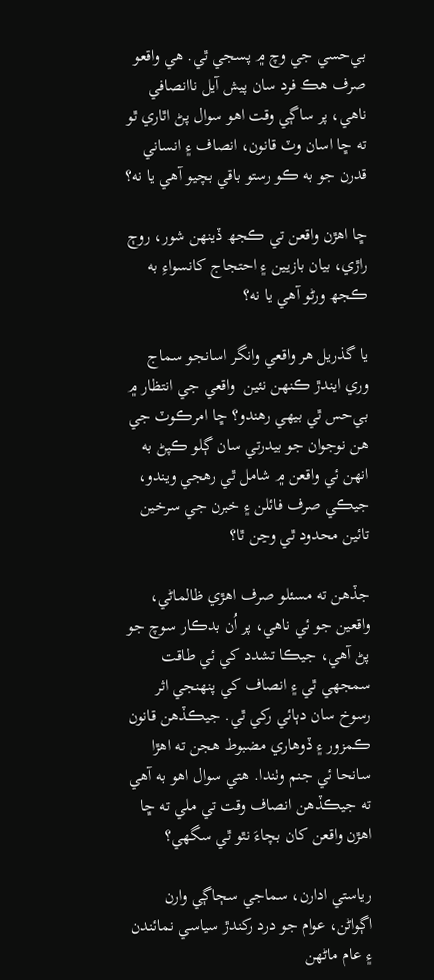بي‌حسي جي وچ ۾ پسجي ٿي. هي واقعو صرف هڪ فرد سان پيش آيل ناانصافي ناھي، پر ساڳي وقت اهو سوال پڻ اٿاري ٿو ته ڇا اسان وٽ قانون، انصاف ۽ انساني قدرن جو به ڪو رستو باقي بچيو آهي يا نه؟

ڇا اهڙن واقعن تي ڪجھ ڏينهن شور، روڄ راڙي، بيان بازيين ۽ احتجاج کانسواءِ به ڪجھ ورڻو آهي يا نه؟

يا گذريل ھر واقعي وانگر اسانجو سماج وري ايندڙ ڪنهن نئين  واقعي جي انتظار ۾ بي‌حس ٿي بيهي رهندو؟ ڇا امرڪوٽ جي ھن نوجوان جو بيدرتي سان ڳلو ڪپڻ به انهن ئي واقعن ۾ شامل ٿي رھجي ويندو، جيڪي صرف فائلن ۽ خبرن جي سرخين تائين محدود ٿي وڃن ٿا؟

جڏهن ته مسئلو صرف اھڙي ظالماڻي، واقعين جو ئي ناهي، پر اُن بدڪار سوچ جو پڻ آهي، جيڪا تشدد کي ئي طاقت سمجهي ٿي ۽ انصاف کي پنهنجي اثر رسوخ سان دٻائي رکي ٿي. جيڪڏھن قانون ڪمزور ۽ ڏوهاري مضبوط هجن ته اهڙا سانحا ئي جنم وٺندا. ھتي سوال اهو به آهي ته جيڪڏهن انصاف وقت تي ملي ته ڇا اهڙن واقعن کان بچاءَ نٿو ٿي سگھي؟

رياستي ادارن، سماجي سڄاڳي وارن اڳواڻن، عوام جو درد رکندڙ سياسي نمائندن ۽ عام ماڻهن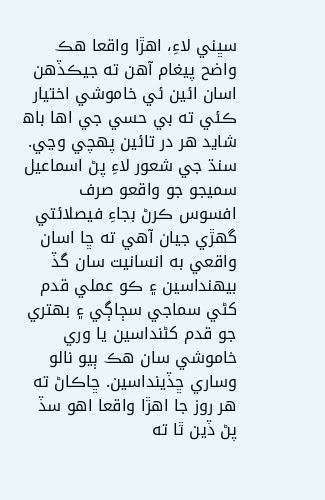سڀني لاءِ، اھڙا واقعا هڪ واضح پيغام آهن ته جيڪڏهن اسان ائين ئي خاموشي اختيار ڪئي ته بي حسي جي اها باھ شايد هر در تائين پهچي وڃي. سنڌ جي شعور لاءِ پڻ اسماعيل سميجو جو واقعو صرف افسوس ڪرڻ بجاءِ فيصلائتي گهڙي جيان آهي ته ڇا اسان واقعي به انسانيت سان گڏ بيهنداسين ۽ ڪو عملي قدم کڻي سماجي سڄاڳي ۽ بھتري جو قدم کڻنداسين يا وري خاموشي سان هڪ ٻيو نالو وساري ڇڏينداسين. ڇاڪاڻ ته ھر روز جا اھڙا واقعا اھو سڏ پڻ ڏين ٿا ته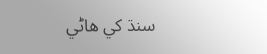سنڌ کي هاڻي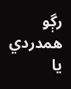رڳو همدردي يا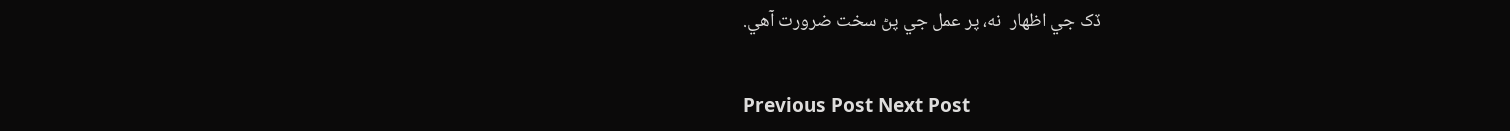ڏک جي اظهار  نه، پر عمل جي پڻ سخت ضرورت آهي.


Previous Post Next Post